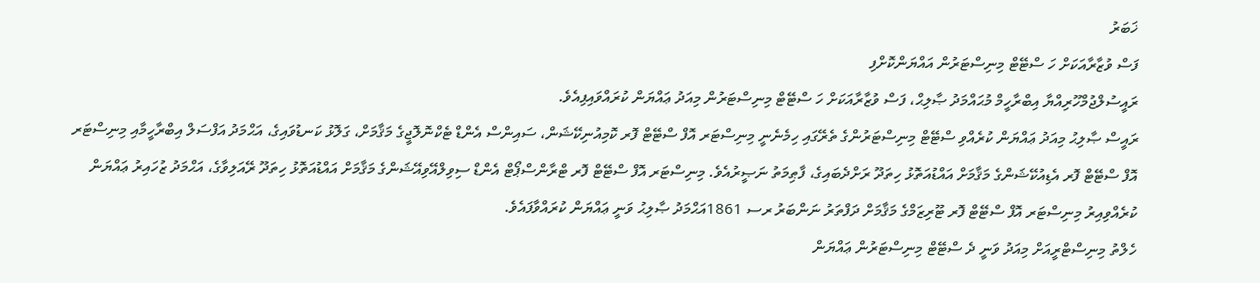ޚަބަރު
ފަސް ވުޒާރާއަކަށް ހަ ސްޓޭޓް މިނިސްޓަރުން އައްޔަންކޮށްފި
ރައީސުލްޖުމްހޫރިއްޔާ އިބްރާހީމް މުޙައްމަދު ޞާލިޙް، ފަސް ވުޒާރާއަކަށް ހަ ސްޓޭޓް މިނިސްޓަރުން މިއަދު ޢައްޔަން ކުރައްވައިފިއެވެ.
ރައީސް ޞާލިޙު މިއަދު ޢައްޔަން ކުރެއްވި ސްޓޭޓް މިނިސްޓަރުންގެ ތެރޭގައި ހިމެނެނީ މިނިސްޓަރ އޮފް ސްޓޭޓް ފޮރ ކޮމިއުނިކޭޝަން، ސައިންސް އެންޑް ޓެކްނޮލޮޖީގެ މަޤާމަށް، ގަލޮޅު ކަނޑުވައިގެ، އަޙްމަދު އަފްސަލް އިބްރާހީމާއި މިނިސްޓަރ އޮފް ސްޓޭޓް ފޮރ އެޑިއުކޭޝަންގެ މަޤާމަށް އައްޑުއަތޮޅު ހިތަދޫ ރަށްދެބައިގެ، ފާޠިމަތު ނަޞީރުއެވެ. މިނިސްޓަރ އޮފް ސްޓޭޓް ފޮރ ޓްރާންސްޕޯޓް އެންޑް ސިވިލްއޭވިއޭޝަންގެ މަޤާމަށް އައްޑުއަތޮޅު ހިތަދޫ ރޭއަލިވާގެ، އަޙްމަދު ޒުހައިރު ޢައްޔަން ކުރެއްވިއިރު މިނިސްޓަރ އޮފް ސްޓޭޓް ފޮރ ޓޫރިޒަމްގެ މަޤާމަށް ދަފްތަރު ނަންބަރު ރސ 1861އަޙްމަދު ޞާލިޙު ވަނީ ޢައްޔަން ކުރައްވާފައެވެ.
ހެލްތު މިނިސްޓްރީއަށް މިއަދު ވަނީ ދެ ސްޓޭޓް މިނިސްޓަރުން ޢައްޔަން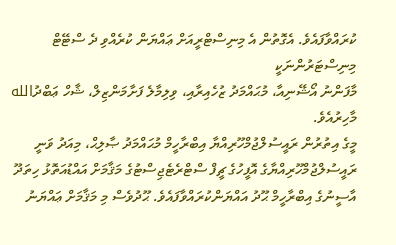ކުރައްވާފައެވެ. އެގޮތުން އެ މިނިސްޓްރީއަށް ޢައްޔަން ކުރެއްވި ދެ ސްޓޭޓް މިނިސްޓަރުންނަކީ
މާފަންނު އޯޝޭނިއާ، މުޙައްމަދު ޒުހެއިރާއި، ވިލިމާލެ ފަށާމަންޒިލް، ޝާހް ޢަބްދުالله މާހިރުއެވެ.
މީގެ އިތުރުން ރައީސުލްޖުމްހޫރިއްޔާ އިބްރާހީމް މުޙައްމަދު ޞާލިޙް، މިއަދު ވަނީ ރައީސުލްޖުމްހޫރިއްޔާގެ އޮފީހުގެ ޗީފް ސްޓްރެޓެޖިސްޓުގެ މަޤާމަށް އައްޑުއަތޮޅު ހިތަދޫ އާސީނުގެ އިބްރާހީމް ޙޫދު އައްޔަންކުރައްވާފައެވެ. ޙޫދުވެސް މި މަޤާމަށް ޢައްޔަނު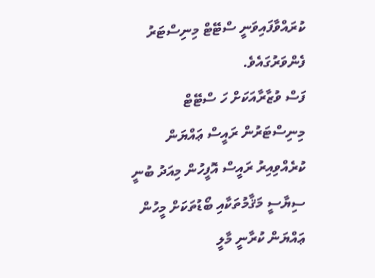ކުރައްވާފައިވަނީ ސްޓޭޓް މިނިސްޓަރު ފެންވަރުގައެވެ.
ފަސް ވުޒާރާއަކަށް ހަ ސްޓޭޓް މިނިސްޓަރުން ރައީސް ޢައްޔަން ކުރެއްވިއިރު ރައީސް އޮފީހުން މިއަދު ބުނީ ސިޔާސީ މަޤާމުތަކާއި ބޯޑުތަކަށް މީހުން ޢައްޔަން ކުރާނީ މާލީ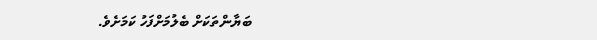ބަޔާންތަކަށް ބެލުމަށްފަހު ކަމަށެވެ.